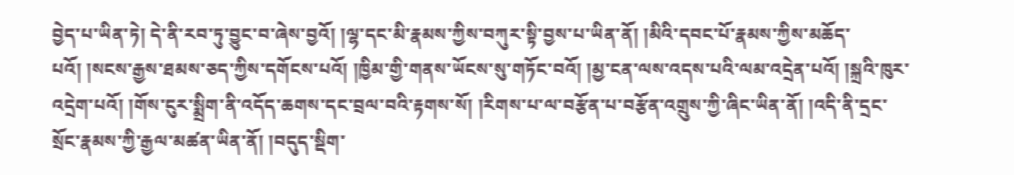བྱེད་པ་ཡིན་ཏེ། དེ་ནི་རབ་ཏུ་བྱུང་བ་ཞེས་བྱའོ། །ལྷ་དང་མི་རྣམས་ཀྱིས་བཀུར་སྟི་བྱས་པ་ཡིན་ནོ། །མིའི་དབང་པོ་རྣམས་ཀྱིས་མཆོད་པའོ། །སངས་རྒྱས་ཐམས་ཅད་ཀྱིས་དགོངས་པའོ། །ཁྱིམ་གྱི་གནས་ཡོངས་སུ་གཏོང་བའོ། །མྱ་ངན་ལས་འདས་པའི་ལམ་འདྲེན་པའོ། །སྐྲའི་ཁུར་འདྲེག་པའོ། །གོས་ངུར་སྨྲིག་ནི་འདོད་ཆགས་དང་བྲལ་བའི་རྟགས་སོ། །རིགས་པ་ལ་བརྩོན་པ་བརྩོན་འགྲུས་ཀྱི་ཞིང་ཡིན་ནོ། །འདི་ནི་དྲང་སྲོང་རྣམས་ཀྱི་རྒྱལ་མཚན་ཡིན་ནོ། །བདུད་སྡིག་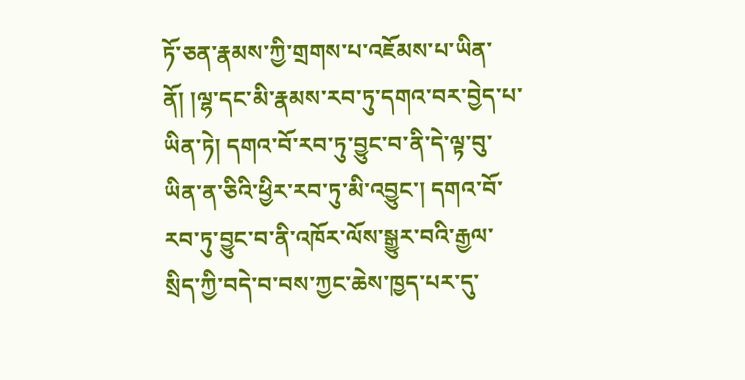ཏོ་ཅན་རྣམས་ཀྱི་གྲགས་པ་འཇོམས་པ་ཡིན་ནོ། །ལྷ་དང་མི་རྣམས་རབ་ཏུ་དགའ་བར་བྱེད་པ་ཡིན་ཏེ། དགའ་བོ་རབ་ཏུ་བྱུང་བ་ནི་དེ་ལྟ་བུ་ཡིན་ན་ཅིའི་ཕྱིར་རབ་ཏུ་མི་འབྱུང་། དགའ་བོ་རབ་ཏུ་བྱུང་བ་ནི་འཁོར་ལོས་སྒྱུར་བའི་རྒྱལ་སྲིད་ཀྱི་བདེ་བ་བས་ཀྱང་ཆེས་ཁྱད་པར་དུ་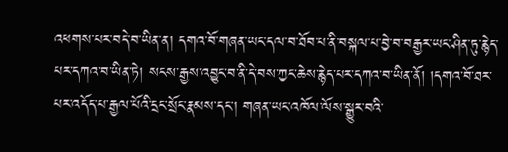འཕགས་པར་བདེ་བ་ཡིན་ན། དགའ་བོ་གཞན་ཡང་དལ་བ་ཐོབ་པ་ནི་བསྐལ་པ་བྱེ་བ་བརྒྱར་ཡང་ཤིན་ཏུ་རྙེད་པར་དཀའ་བ་ཡིན་ཏེ། སངས་རྒྱས་འབྱུང་བ་ནི་དེ་བས་ཀྱང་ཆེས་རྙེད་པར་དཀའ་བ་ཡིན་ནོ། །དགའ་བོ་ཐར་པར་འདོད་པ་རྒྱལ་པོའི་དྲང་སྲོང་རྣམས་དང་། གཞན་ཡང་འཁོལ་ལོས་སྒྱུར་བའི་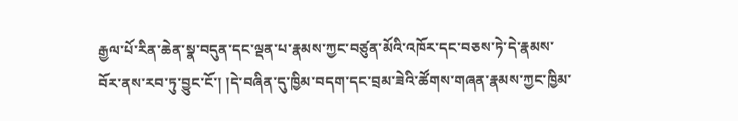རྒྱལ་པོ་རིན་ཆེན་སྣ་བདུན་དང་ལྡན་པ་རྣམས་ཀྱང་བཙུན་མོའི་འཁོར་དང་བཅས་ཏེ་དེ་རྣམས་བོར་ནས་རབ་ཏུ་བྱུང་ངོ་། །དེ་བཞིན་དུ་ཁྱིམ་བདག་དང་བྲམ་ཟེའི་ཚོགས་གཞན་རྣམས་ཀྱང་ཁྱིམ་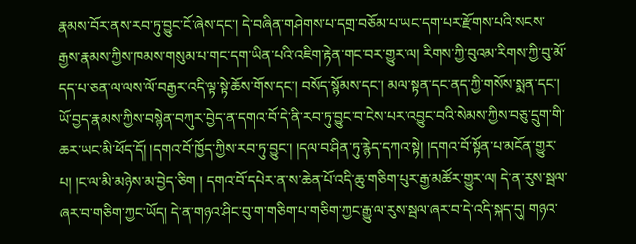རྣམས་བོར་ནས་རབ་ཏུ་བྱུང་ངོ་ཞེས་དང་། དེ་བཞིན་གཤེགས་པ་དགྲ་བཅོམ་པ་ཡང་དག་པར་རྫོགས་པའི་སངས་རྒྱས་རྣམས་ཀྱིས་ཁམས་གསུམ་པ་གང་དག་ཡིན་པའི་འཇིག་རྟེན་གང་བར་གྱུར་ལ། རིགས་ཀྱི་བུའམ་རིགས་ཀྱི་བུ་མོ་དད་པ་ཅན་ལ་ལས་ལོ་བརྒྱར་འདི་ལྟ་སྟེ་ཆོས་གོས་དང་། བསོད་སྙོམས་དང་། མལ་སྟན་དང་ནད་ཀྱི་གསོས་སྨན་དང་། ཡོ་བྱད་རྣམས་ཀྱིས་བསྙེན་བཀུར་བྱེད་ན་དགའ་བོ་དེ་ནི་རབ་ཏུ་བྱུང་བ་ངེས་པར་འབྱུང་བའི་སེམས་ཀྱིས་བཅུ་དྲུག་གི་ཆར་ཡང་མི་ཕོད་དོ། །དགའ་བོ་ཁྱོད་ཀྱིས་རབ་ཏུ་བྱུང་། །དལ་བ་ཤིན་ཏུ་རྙེད་དཀའ་སྟེ། །དགའ་བོ་སྟོན་པ་མངོན་གྱུར་པ། །ང་ལ་མི་མཉེས་མ་བྱེད་ཅིག ། དགའ་བོ་དཔེར་ན་ས་ཆེན་པོ་འདི་ཆུ་གཅིག་པུར་རྒྱ་མཚོར་གྱུར་ལ། དེ་ན་རུས་སྦལ་ཞར་བ་གཅིག་ཀྱང་ཡོད། དེ་ན་གཉའ་ཤིང་བུ་ག་གཅིག་པ་གཅིག་ཀྱང་རྒྱུ་ལ་རུས་སྦལ་ཞར་བ་དེ་འདི་སྐད་དུ། གཉའ་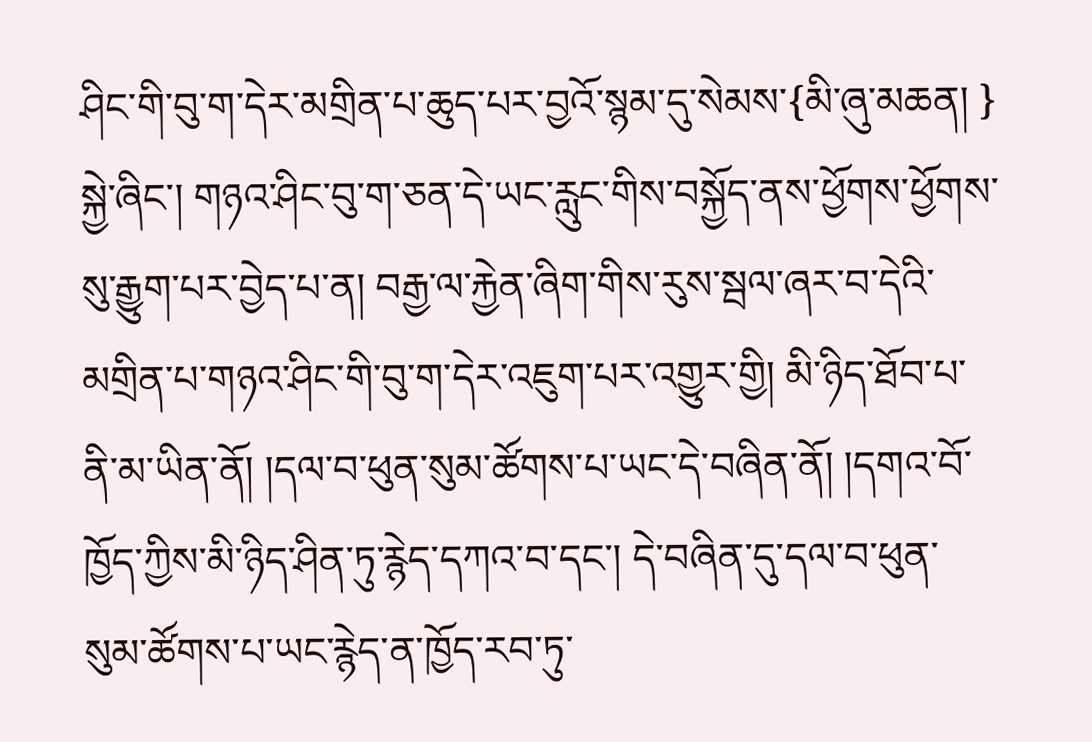ཤིང་གི་བུ་ག་དེར་མགྲིན་པ་ཆུད་པར་བྱའོ་སྙམ་དུ་སེམས་{མི་ཞུ་མཆན། } སྐྱེ་ཞིང་། གཉའ་ཤིང་བུ་ག་ཅན་དེ་ཡང་རླུང་གིས་བསྐྱོད་ནས་ཕྱོགས་ཕྱོགས་སུ་རྒྱུག་པར་བྱེད་པ་ན། བརྒྱ་ལ་རྐྱེན་ཞིག་གིས་རུས་སྦལ་ཞར་བ་དེའི་མགྲིན་པ་གཉའ་ཤིང་གི་བུ་ག་དེར་འཇུག་པར་འགྱུར་གྱི། མི་ཉིད་ཐོབ་པ་ནི་མ་ཡིན་ནོ། །དལ་བ་ཕུན་སུམ་ཚོགས་པ་ཡང་དེ་བཞིན་ནོ། །དགའ་བོ་ཁྱོད་ཀྱིས་མི་ཉིད་ཤིན་ཏུ་རྙེད་དཀའ་བ་དང་། དེ་བཞིན་དུ་དལ་བ་ཕུན་སུམ་ཚོགས་པ་ཡང་རྙེད་ན་ཁྱོད་རབ་ཏུ་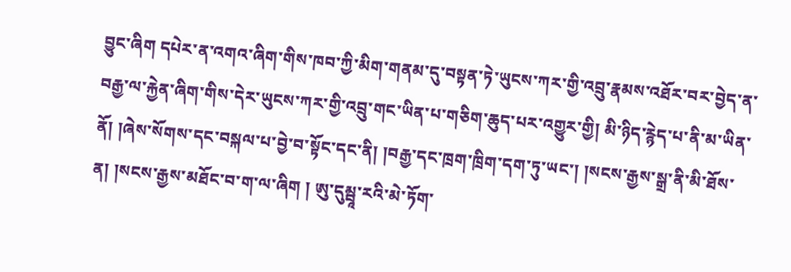བྱུང་ཞིག དཔེར་ན་འགའ་ཞིག་གིས་ཁབ་ཀྱི་མིག་གནམ་དུ་བསྟན་ཏེ་ཡུངས་ཀར་གྱི་འབྲུ་རྣམས་འཐོར་བར་བྱེད་ན་བརྒྱ་ལ་རྐྱེན་ཞིག་གིས་དེར་ཡུངས་ཀར་གྱི་འབྲུ་གང་ཡིན་པ་གཅིག་ཆུད་པར་འགྱུར་གྱི། མི་ཉིད་རྙེད་པ་ནི་མ་ཡིན་ནོ། །ཞེས་སོགས་དང་བསྐལ་པ་བྱེ་བ་སྟོང་དང་ནི། །བརྒྱ་དང་ཁྲག་ཁྲིག་དག་ཏུ་ཡང་། །སངས་རྒྱས་སྒྲ་ནི་མི་ཐོས་ན། །སངས་རྒྱས་མཐོང་བ་ག་ལ་ཞིག ། ཨུ་དུམྦཱ་རའི་མེ་ཏོག་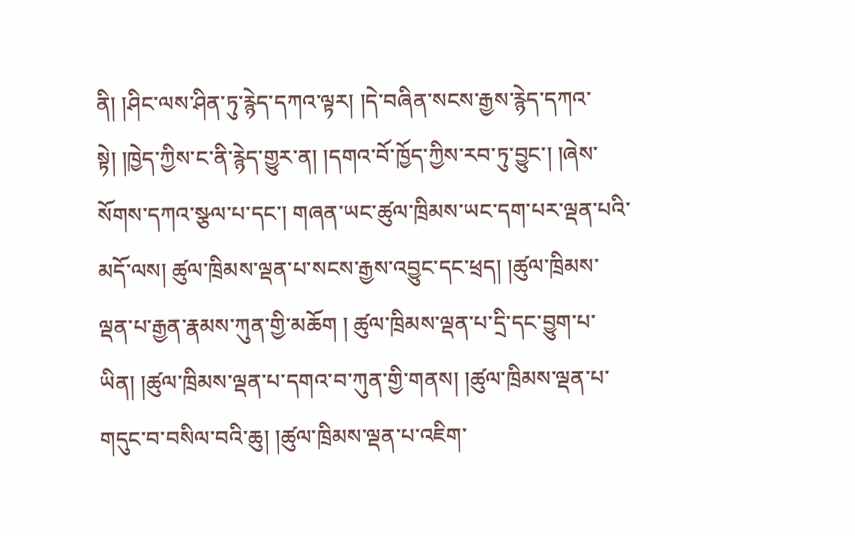ནི། །ཤིང་ལས་ཤིན་ཏུ་རྙེད་དཀའ་ལྟར། །དེ་བཞིན་སངས་རྒྱས་རྙེད་དཀའ་སྟེ། །ཁྱེད་ཀྱིས་ང་ནི་རྙེད་གྱུར་ན། །དགའ་བོ་ཁྱོད་ཀྱིས་རབ་ཏུ་བྱུང་། །ཞེས་སོགས་དཀའ་སྩལ་པ་དང་། གཞན་ཡང་ཚུལ་ཁྲིམས་ཡང་དག་པར་ལྡན་པའི་མདོ་ལས། ཚུལ་ཁྲིམས་ལྡན་པ་སངས་རྒྱས་འབྱུང་དང་ཕྲད། །ཚུལ་ཁྲིམས་ལྡན་པ་རྒྱན་རྣམས་ཀུན་གྱི་མཆོག ། ཚུལ་ཁྲིམས་ལྡན་པ་དྲི་དང་བྱུག་པ་ཡིན། །ཚུལ་ཁྲིམས་ལྡན་པ་དགའ་བ་ཀུན་གྱི་གནས། །ཚུལ་ཁྲིམས་ལྡན་པ་གདུང་བ་བསིལ་བའི་ཆུ། །ཚུལ་ཁྲིམས་ལྡན་པ་འཇིག་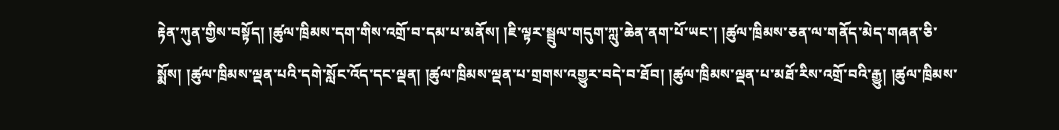རྟེན་ཀུན་གྱིས་བསྟོད། །ཚུལ་ཁྲིམས་དག་གིས་འགྲོ་བ་དམ་པ་མནོས། །ཇི་ལྟར་སྦྲུལ་གདུག་ཀླུ་ཆེན་ནག་པོ་ཡང་། །ཚུལ་ཁྲིམས་ཅན་ལ་གནོད་མེད་གཞན་ཅི་སྨོས། །ཚུལ་ཁྲིམས་ལྡན་པའི་དགེ་སློང་འོད་དང་ལྡན། །ཚུལ་ཁྲིམས་ལྡན་པ་གྲགས་འགྱུར་བདེ་བ་ཐོབ། །ཚུལ་ཁྲིམས་ལྡན་པ་མཐོ་རིས་འགྲོ་བའི་རྒྱུ། །ཚུལ་ཁྲིམས་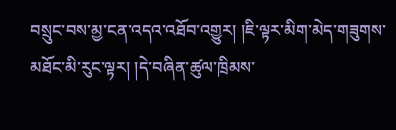བསྲུང་བས་མྱ་ངན་འདའ་འཐོབ་འགྱུར། །ཇི་ལྟར་མིག་མེད་གཟུགས་མཐོང་མི་རུང་ལྟར། །དེ་བཞིན་ཚུལ་ཁྲིམས་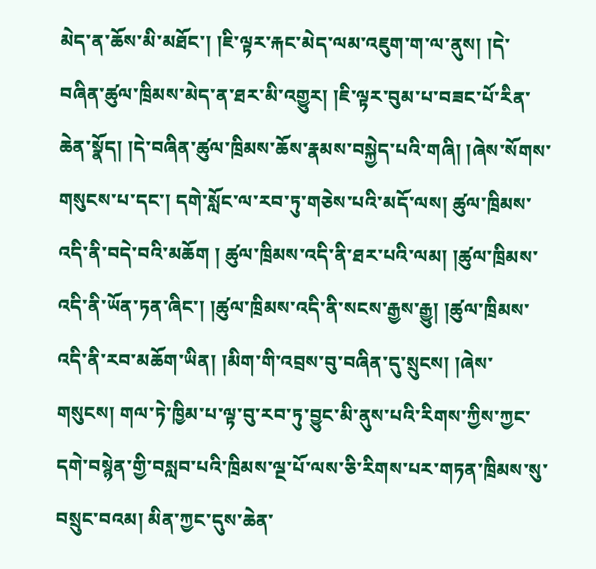མེད་ན་ཆོས་མི་མཐོང་། །ཇི་ལྟར་རྐང་མེད་ལམ་འཇུག་ག་ལ་ནུས། །དེ་བཞིན་ཚུལ་ཁྲིམས་མེད་ན་ཐར་མི་འགྱུར། །ཇི་ལྟར་བུམ་པ་བཟང་པོ་རིན་ཆེན་སྣོད། །དེ་བཞིན་ཚུལ་ཁྲིམས་ཆོས་རྣམས་བསྐྱེད་པའི་གཞི། །ཞེས་སོགས་གསུངས་པ་དང་། དགེ་སློང་ལ་རབ་ཏུ་གཅེས་པའི་མདོ་ལས། ཚུལ་ཁྲིམས་འདི་ནི་བདེ་བའི་མཆོག ། ཚུལ་ཁྲིམས་འདི་ནི་ཐར་པའི་ལམ། །ཚུལ་ཁྲིམས་འདི་ནི་ཡོན་ཏན་ཞིང་། །ཚུལ་ཁྲིམས་འདི་ནི་སངས་རྒྱས་རྒྱུ། །ཚུལ་ཁྲིམས་འདི་ནི་རབ་མཆོག་ཡིན། །མིག་གི་འབྲས་བུ་བཞིན་དུ་སྲུངས། །ཞེས་གསུངས། གལ་ཏེ་ཁྱིམ་པ་ལྟ་བུ་རབ་ཏུ་བྱུང་མི་ནུས་པའི་རིགས་ཀྱིས་ཀྱང་དགེ་བསྙེན་གྱི་བསླབ་པའི་ཁྲིམས་ལྔ་པོ་ལས་ཅི་རིགས་པར་གཏན་ཁྲིམས་སུ་བསྲུང་བའམ། མིན་ཀྱང་དུས་ཆེན་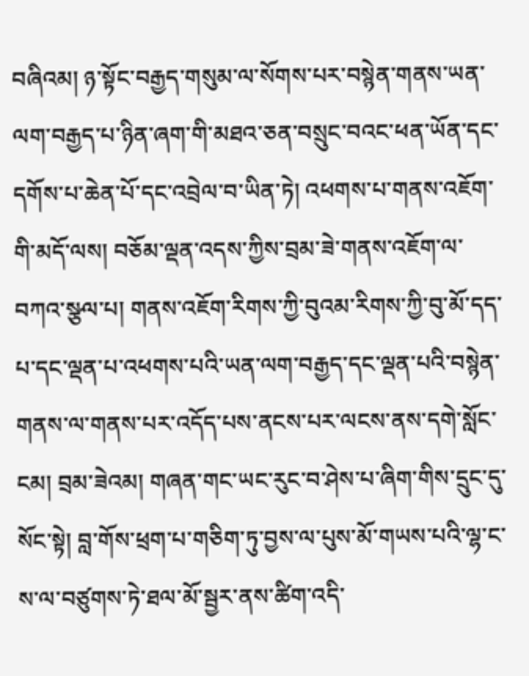བཞིའམ། ཉ་སྟོང་བརྒྱད་གསུམ་ལ་སོགས་པར་བསྙེན་གནས་ཡན་ལག་བརྒྱད་པ་ཉིན་ཞག་གི་མཐའ་ཅན་བསྲུང་བའང་ཕན་ཡོན་དང་དགོས་པ་ཆེན་པོ་དང་འབྲེལ་བ་ཡིན་ཏེ། འཕགས་པ་གནས་འཇོག་གི་མདོ་ལས། བཅོམ་ལྡན་འདས་ཀྱིས་བྲམ་ཟེ་གནས་འཇོག་ལ་བཀའ་སྩལ་པ། གནས་འཇོག་རིགས་ཀྱི་བུའམ་རིགས་ཀྱི་བུ་མོ་དད་པ་དང་ལྡན་པ་འཕགས་པའི་ཡན་ལག་བརྒྱད་དང་ལྡན་པའི་བསྙེན་གནས་ལ་གནས་པར་འདོད་པས་ནངས་པར་ལངས་ནས་དགེ་སློང་ངམ། བྲམ་ཟེའམ། གཞན་གང་ཡང་རུང་བ་ཤེས་པ་ཞིག་གིས་དྲུང་དུ་སོང་སྟེ། བླ་གོས་ཕྲག་པ་གཅིག་ཏུ་བྱས་ལ་པུས་མོ་གཡས་པའི་ལྷ་ང་ས་ལ་བཙུགས་ཏེ་ཐལ་མོ་སྦྱར་ནས་ཚིག་འདི་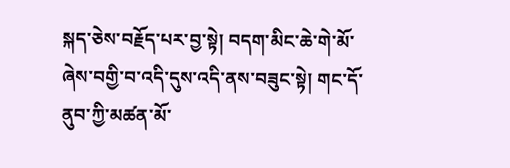སྐད་ཅེས་བརྗོད་པར་བྱ་སྟེ། བདག་མིང་ཆེ་གེ་མོ་ཞེས་བགྱི་བ་འདི་དུས་འདི་ནས་བཟུང་སྟེ། གང་དོ་ནུབ་ཀྱི་མཚན་མོ་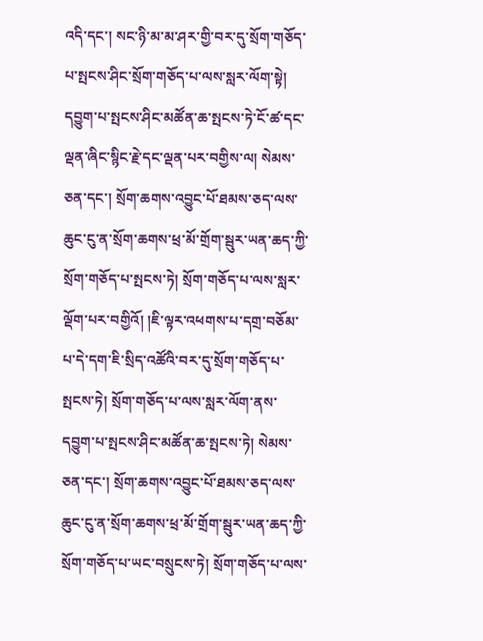འདི་དང་། སང་ཉི་མ་མ་ཤར་གྱི་བར་དུ་སྲོག་གཅོད་པ་སྤངས་ཤིང་སྲོག་གཅོད་པ་ལས་སླར་ལོག་སྟེ། དབྱུག་པ་སྤངས་ཤིང་མཚོན་ཆ་སྤངས་ཏེ་ངོ་ཚ་དང་ལྡན་ཞིང་སྙིང་རྗེ་དང་ལྡན་པར་བགྱིས་ལ། སེམས་ཅན་དང་། སྲོག་ཆགས་འབྱུང་པོ་ཐམས་ཅད་ལས་ཆུང་ངུ་ན་སྲོག་ཆགས་ཕྲ་མོ་གྲོག་སྦུར་ཡན་ཆད་ཀྱི་སྲོག་གཅོད་པ་སྤངས་ཏེ། སྲོག་གཅོད་པ་ལས་སླར་ལྡོག་པར་བགྱིའོ། །ཇི་ལྟར་འཕགས་པ་དགྲ་བཅོམ་པ་དེ་དག་ཇི་སྲིད་འཚོའི་བར་དུ་སྲོག་གཅོད་པ་སྤངས་ཏེ། སྲོག་གཅོད་པ་ལས་སླར་ལོག་ནས་དབྱུག་པ་སྤངས་ཤིང་མཚོན་ཆ་སྤངས་ཏེ། སེམས་ཅན་དང་། སྲོག་ཆགས་འབྱུང་པོ་ཐམས་ཅད་ལས་ཆུང་ངུ་ན་སྲོག་ཆགས་ཕྲ་མོ་གྲོག་སྦུར་ཡན་ཆད་ཀྱི་སྲོག་གཅོད་པ་ཡང་བསྲུངས་ཏེ། སྲོག་གཅོད་པ་ལས་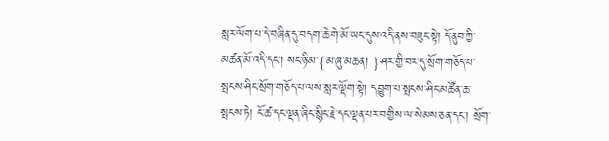སླར་ལོག་པ་དེ་བཞིན་དུ་བདག་ཆེ་གེ་མོ་ཡང་དུས་འདི་ནས་བཟུང་སྟེ། དོ་ནུབ་ཀྱི་མཚན་མོ་འདི་དང་། སང་ཉི་མ་{མ་ཞུ་མཆན། }ཤར་གྱི་བར་དུ་སྲོག་གཅོད་པ་སྤངས་ཤིང་སྲོག་གཅོད་པ་ལས་སླར་ལྡོག་སྟེ། དབྱུག་པ་སྤངས་ཤིང་མཚོན་ཆ་སྤངས་ཏེ། ངོ་ཚ་དང་ལྡན་ཞིང་སྙིང་རྗེ་དང་ལྡན་པར་བགྱིས་ལ་སེམས་ཅན་དང་། སྲོག་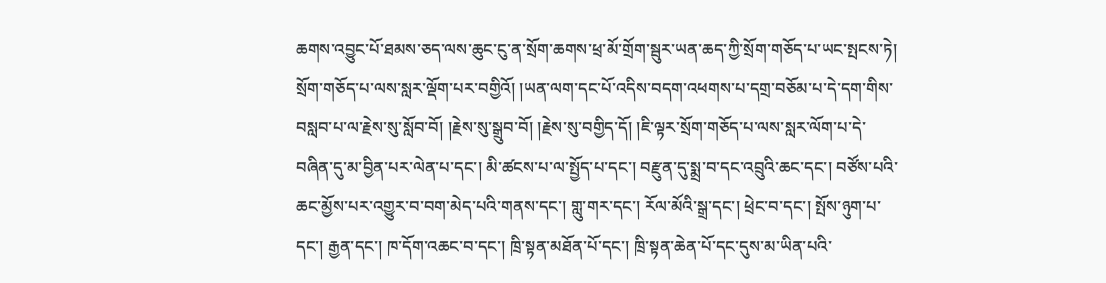ཆགས་འབྱུང་པོ་ཐམས་ཅད་ལས་ཆུང་ངུ་ན་སྲོག་ཆགས་ཕྲ་མོ་གྲོག་སྦུར་ཡན་ཆད་ཀྱི་སྲོག་གཅོད་པ་ཡང་སྤངས་ཏེ། སྲོག་གཅོད་པ་ལས་སླར་ལྡོག་པར་བགྱིའོ། །ཡན་ལག་དང་པོ་འདིས་བདག་འཕགས་པ་དགྲ་བཅོམ་པ་དེ་དག་གིས་བསླབ་པ་ལ་རྗེས་སུ་སློབ་བོ། །རྗེས་སུ་སྒྲུབ་བོ། །རྗེས་སུ་བགྱིད་དོ། །ཇི་ལྟར་སྲོག་གཅོད་པ་ལས་སླར་ལོག་པ་དེ་བཞིན་དུ་མ་བྱིན་པར་ལེན་པ་དང་། མི་ཚངས་པ་ལ་སྤྱོད་པ་དང་། བརྫུན་དུ་སྨྲ་བ་དང་འབྲུའི་ཆང་དང་། བཙོས་པའི་ཆང་མྱོས་པར་འགྱུར་བ་བག་མེད་པའི་གནས་དང་། གླུ་གར་དང་། རོལ་མོའི་སྒྲ་དང་། ཕྲེང་བ་དང་། སྤོས་ཉུག་པ་དང་། རྒྱན་དང་། ཁ་དོག་འཆང་བ་དང་། ཁྲི་སྟན་མཐོན་པོ་དང་། ཁྲི་སྟན་ཆེན་པོ་དང་དུས་མ་ཡིན་པའི་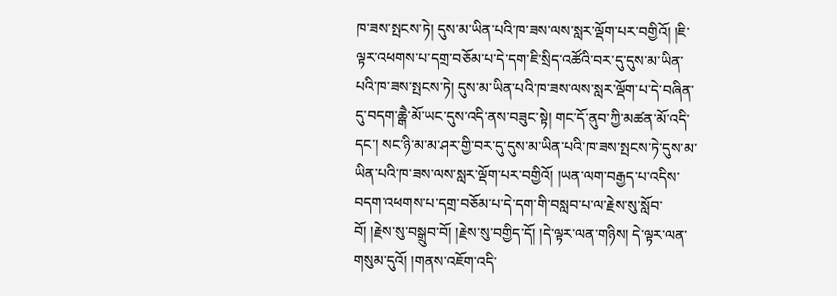ཁ་ཟས་སྤངས་ཏེ། དུས་མ་ཡིན་པའི་ཁ་ཟས་ལས་སླར་ལྡོག་པར་བགྱིའོ། །ཇི་ལྟར་འཕགས་པ་དགྲ་བཅོམ་པ་དེ་དག་ཇི་སྲིད་འཚོའི་བར་དུ་དུས་མ་ཡིན་པའི་ཁ་ཟས་སྤངས་ཏེ། དུས་མ་ཡིན་པའི་ཁ་ཟས་ལས་སླར་ལྡོག་པ་དེ་བཞིན་དུ་བདག་ཆྒཻ་མོ་ཡང་དུས་འདི་ནས་བཟུང་སྟེ། གང་དོ་ནུབ་ཀྱི་མཚན་མོ་འདི་དང་། སང་ཉི་མ་མ་ཤར་གྱི་བར་དུ་དུས་མ་ཡིན་པའི་ཁ་ཟས་སྤངས་ཏེ་དུས་མ་ཡིན་པའི་ཁ་ཟས་ལས་སླར་ལྡོག་པར་བགྱིའོ། །ཡན་ལག་བརྒྱད་པ་འདིས་བདག་འཕགས་པ་དགྲ་བཅོམ་པ་དེ་དག་གི་བསླབ་པ་ལ་རྗེས་སུ་སློབ་བོ། །རྗེས་སུ་བསྒྲུབ་བོ། །རྗེས་སུ་བགྱིད་དོ། །དེ་ལྟར་ལན་གཉིས། དེ་ལྟར་ལན་གསུམ་དུའོ། །གནས་འཇོག་འདི་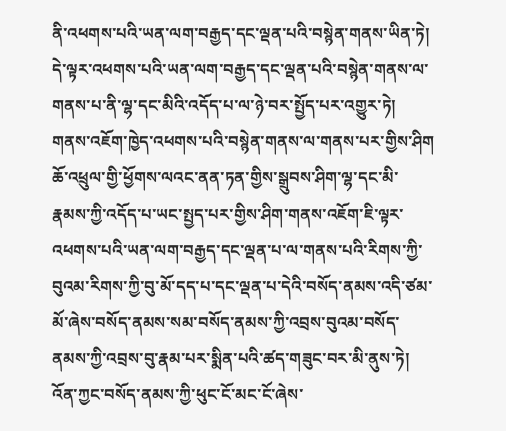ནི་འཕགས་པའི་ཡན་ལག་བརྒྱད་དང་ལྡན་པའི་བསྙེན་གནས་ཡིན་ཏེ། དེ་ལྟར་འཕགས་པའི་ཡན་ལག་བརྒྱད་དང་ལྡན་པའི་བསྙེན་གནས་ལ་གནས་པ་ནི་ལྷ་དང་མིའི་འདོད་པ་ལ་ཉེ་བར་སྤྱོད་པར་འགྱུར་ཏེ། གནས་འཇོག་ཁྱེད་འཕགས་པའི་བསྙེན་གནས་ལ་གནས་པར་གྱིས་ཤིག ཆོ་འཕྲུལ་གྱི་ཕྱོགས་ལའང་ནན་ཏན་གྱིས་སྒྲུབས་ཤིག་ལྷ་དང་མི་རྣམས་ཀྱི་འདོད་པ་ཡང་སྤྱད་པར་གྱིས་ཤིག་གནས་འཇོག་ཇི་ལྟར་འཕགས་པའི་ཡན་ལག་བརྒྱད་དང་ལྡན་པ་ལ་གནས་པའི་རིགས་ཀྱི་བུའམ་རིགས་ཀྱི་བུ་མོ་དད་པ་དང་ལྡན་པ་དེའི་བསོད་ནམས་འདི་ཙམ་མོ་ཞེས་བསོད་ནམས་སམ་བསོད་ནམས་ཀྱི་འབྲས་བུའམ་བསོད་ནམས་ཀྱི་འབྲས་བུ་རྣམ་པར་སྨིན་པའི་ཚད་གཟུང་བར་མི་ནུས་ཏེ། འོན་ཀྱང་བསོད་ནམས་ཀྱི་ཕུང་ངོ་མང་ངོ་ཞེས་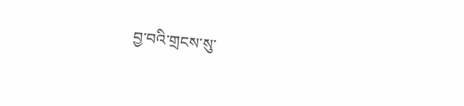བྱ་བའི་གྲངས་སུ་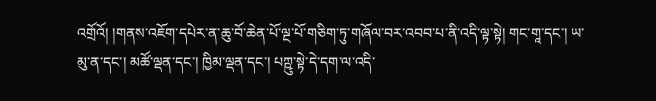འགྲོའོ། །གནས་འཇོག་དཔེར་ན་ཆུ་བོ་ཆེན་པོ་ལྔ་པོ་གཅིག་ཏུ་གཞོལ་བར་འབབ་པ་ནི་འདི་ལྟ་སྟེ། གང་གཱ་དང་། ཡ་མུ་ན་དང་། མཚོ་ལྡན་དང་། ཁྱིམ་ལྡན་དང་། པཀྵུ་སྟེ་དེ་དག་ལ་འདི་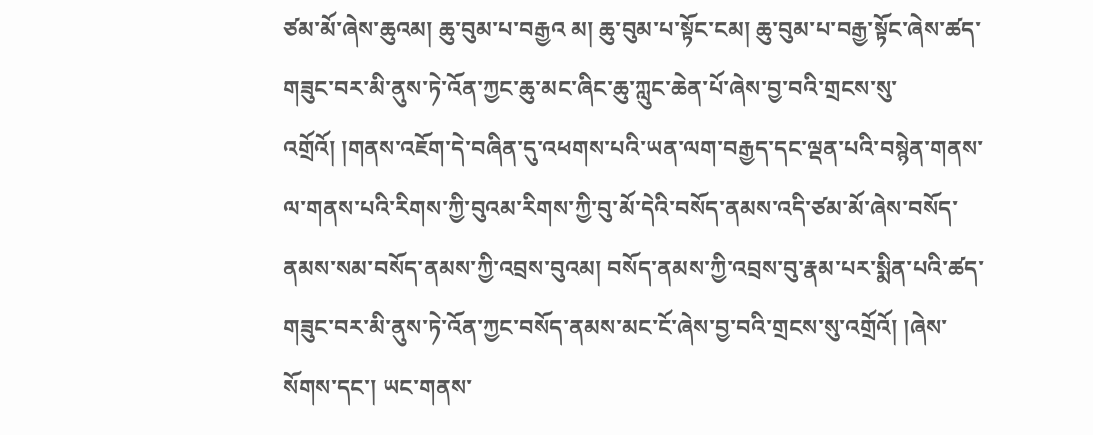ཙམ་མོ་ཞེས་ཆུའམ། ཆུ་བུམ་པ་བརྒྱའ མ། ཆུ་བུམ་པ་སྟོང་ངམ། ཆུ་བུམ་པ་བརྒྱ་སྟོང་ཞེས་ཚད་གཟུང་བར་མི་ནུས་ཏེ་འོན་ཀྱང་ཆུ་མང་ཞིང་ཆུ་ཀླུང་ཆེན་པོ་ཞེས་བྱ་བའི་གྲངས་སུ་འགྲོའོ། །གནས་འཇོག་དེ་བཞིན་དུ་འཕགས་པའི་ཡན་ལག་བརྒྱད་དང་ལྡན་པའི་བསྙེན་གནས་ལ་གནས་པའི་རིགས་ཀྱི་བུའམ་རིགས་ཀྱི་བུ་མོ་དེའི་བསོད་ནམས་འདི་ཙམ་མོ་ཞེས་བསོད་ནམས་སམ་བསོད་ནམས་ཀྱི་འབྲས་བུའམ། བསོད་ནམས་ཀྱི་འབྲས་བུ་རྣམ་པར་སྨིན་པའི་ཚད་གཟུང་བར་མི་ནུས་ཏེ་འོན་ཀྱང་བསོད་ནམས་མང་ངོ་ཞེས་བྱ་བའི་གྲངས་སུ་འགྲོའོ། །ཞེས་སོགས་དང་། ཡང་གནས་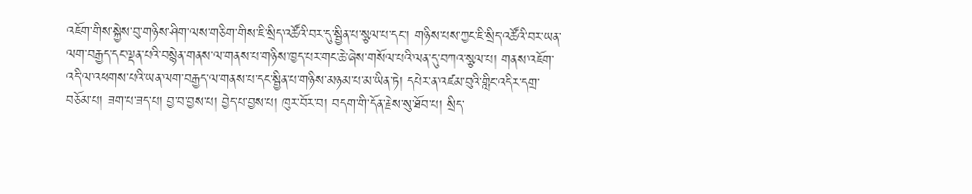འཇོག་གིས་སྐྱེས་བུ་གཉིས་ཤིག་ལས་གཅིག་གིས་ཇི་སྲིད་འཚོའི་བར་དུ་སྦྱིན་པ་སྩལ་པ་དང་། གཉིས་པས་ཀྱང་ཇི་སྲིད་འཚོའི་བར་ཡན་ལག་བརྒྱད་དང་ལྡན་པའི་བསྙེན་གནས་ལ་གནས་པ་གཉིས་ཁྱད་པར་གང་ཆེ་ཞེས་གསོལ་པའི་ལན་དུ་བཀའ་སྩལ་པ། གནས་འཇོག་འདི་ལ་འཕགས་པའི་ཡན་ལག་བརྒྱད་ལ་གནས་པ་དང་སྦྱིན་པ་གཉིས་མཉམ་པ་མ་ཡིན་ཏེ། དཔེར་ན་འཛམ་བུའི་གླིང་འདིར་དགྲ་བཅོམ་པ། ཟག་པ་ཟད་པ། བྱ་བ་བྱས་པ། བྱེད་པ་བྱས་པ། ཁུར་བོར་བ། བདག་གི་དོན་རྗེས་སུ་ཐོབ་པ། སྲིད་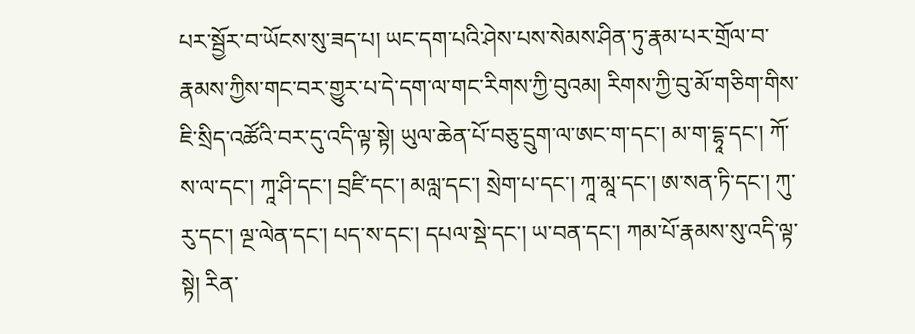པར་སྦྱོར་བ་ཡོངས་སུ་ཟད་པ། ཡང་དག་པའི་ཤེས་པས་སེམས་ཤིན་ཏུ་རྣམ་པར་གྲོལ་བ་རྣམས་ཀྱིས་གང་བར་གྱུར་པ་དེ་དག་ལ་གང་རིགས་ཀྱི་བུའམ། རིགས་ཀྱི་བུ་མོ་གཅིག་གིས་ཇི་སྲིད་འཚོའི་བར་དུ་འདི་ལྟ་སྟེ། ཡུལ་ཆེན་པོ་བཅུ་དྲུག་ལ་ཨང་ག་དང་། མ་ག་དྷཱ་དང་། ཀོ་ས་ལ་དང་། ཀཱ་ཤི་དང་། བྲཛི་དང་། མལླ་དང་། སྲེག་པ་དང་། ཀཱ་མཱ་དང་། ཨ་སན་ཏི་དང་། ཀུ་རུ་དང་། ལྔ་ལེན་དང་། པད་ས་དང་། དཔལ་སྡེ་དང་། ཡ་བན་དང་། ཀམ་པོ་རྣམས་སུ་འདི་ལྟ་སྟེ། རིན་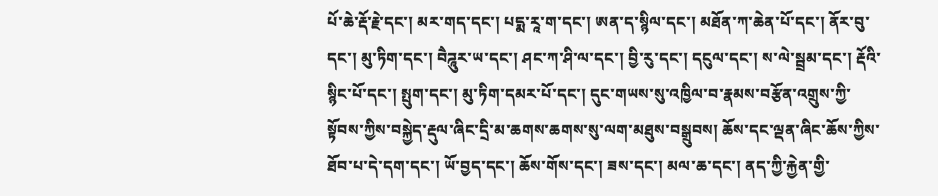པོ་ཆེ་རྡོ་རྗེ་དང་། མར་གད་དང་། པདྨ་རཱ་ག་དང་། ཨན་ད་སྙིལ་དང་། མཐོན་ཀ་ཆེན་པོ་དང་། ནོར་བུ་དང་། མུ་ཏིག་དང་། བཻཌཱུར་ཡ་དང་། ཤང་ཀ་ཤི་ལ་དང་། བྱི་རུ་དང་། དངུལ་དང་། ས་ལེ་སྦྲམ་དང་། རྡོའི་སྙིང་པོ་དང་། སྤུག་དང་། མུ་ཏིག་དམར་པོ་དང་། དུང་གཡས་སུ་འཁྱིལ་བ་རྣམས་བརྩོན་འགྲུས་ཀྱི་སྟོབས་ཀྱིས་བསྐྱེད་རྡུལ་ཞིང་དྲི་མ་ཆགས་ཆགས་སུ་ལག་མཐུས་བསྒྲུབས། ཆོས་དང་ལྡན་ཞིང་ཆོས་ཀྱིས་ཐོབ་པ་དེ་དག་དང་། ཡོ་བྱད་དང་། ཆོས་གོས་དང་། ཟས་དང་། མལ་ཆ་དང་། ནད་ཀྱི་རྐྱེན་གྱི་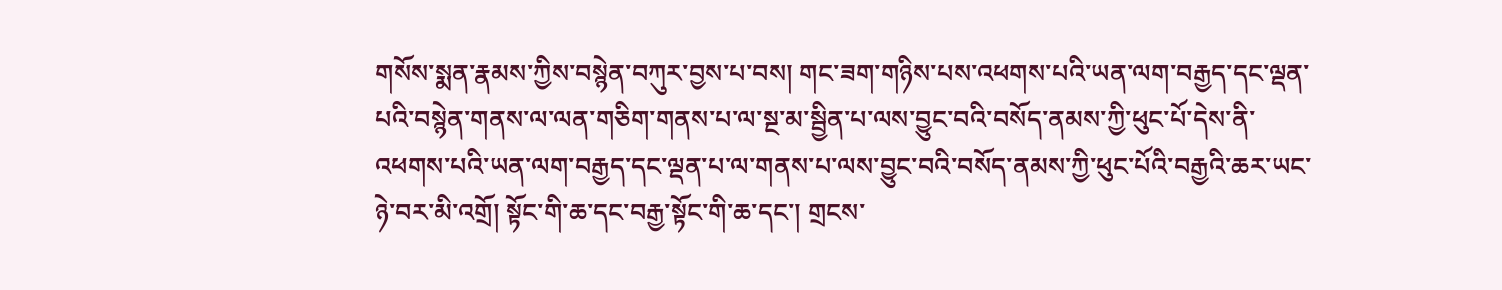གསོས་སྨན་རྣམས་ཀྱིས་བསྙེན་བཀུར་བྱས་པ་བས། གང་ཟག་གཉིས་པས་འཕགས་པའི་ཡན་ལག་བརྒྱད་དང་ལྡན་པའི་བསྙེན་གནས་ལ་ལན་གཅིག་གནས་པ་ལ་སྔ་མ་སྦྱིན་པ་ལས་བྱུང་བའི་བསོད་ནམས་ཀྱི་ཕུང་པོ་དེས་ནི་འཕགས་པའི་ཡན་ལག་བརྒྱད་དང་ལྡན་པ་ལ་གནས་པ་ལས་བྱུང་བའི་བསོད་ནམས་ཀྱི་ཕུང་པོའི་བརྒྱའི་ཆར་ཡང་ཉེ་བར་མི་འགྲོ། སྟོང་གི་ཆ་དང་བརྒྱ་སྟོང་གི་ཆ་དང་། གྲངས་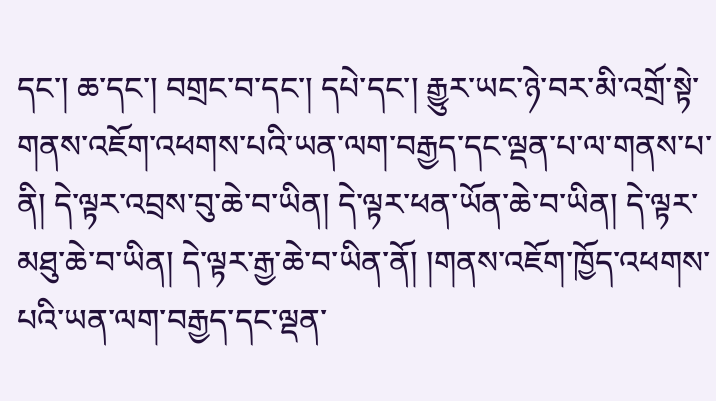དང་། ཆ་དང་། བགྲང་བ་དང་། དཔེ་དང་། རྒྱུར་ཡང་ཉེ་བར་མི་འགྲོ་སྟེ་གནས་འཇོག་འཕགས་པའི་ཡན་ལག་བརྒྱད་དང་ལྡན་པ་ལ་གནས་པ་ནི། དེ་ལྟར་འབྲས་བུ་ཆེ་བ་ཡིན། དེ་ལྟར་ཕན་ཡོན་ཆེ་བ་ཡིན། དེ་ལྟར་མཐུ་ཆེ་བ་ཡིན། དེ་ལྟར་རྒྱ་ཆེ་བ་ཡིན་ནོ། །གནས་འཇོག་ཁྱོད་འཕགས་པའི་ཡན་ལག་བརྒྱད་དང་ལྡན་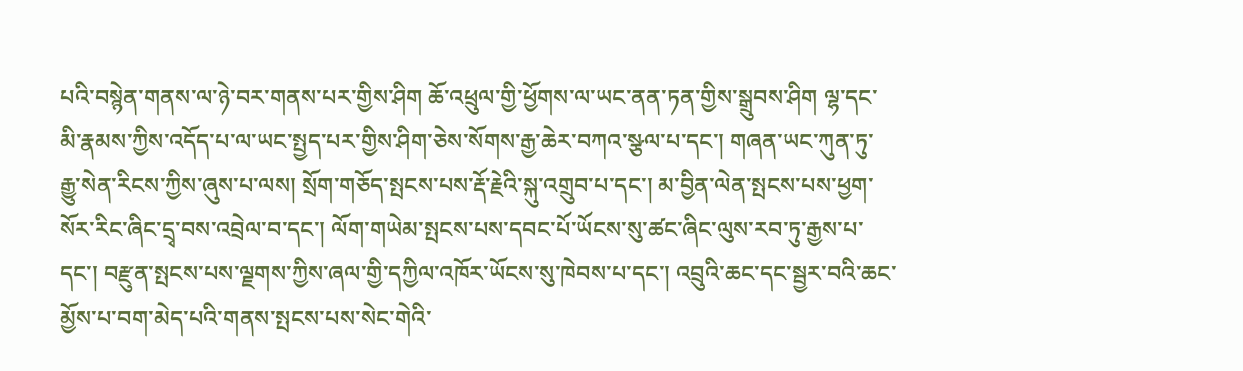པའི་བསྙེན་གནས་ལ་ཉེ་བར་གནས་པར་གྱིས་ཤིག ཆོ་འཕྲུལ་གྱི་ཕྱོགས་ལ་ཡང་ནན་ཏན་གྱིས་སྒྲུབས་ཤིག ལྷ་དང་མི་རྣམས་ཀྱིས་འདོད་པ་ལ་ཡང་སྤྱད་པར་གྱིས་ཤིག་ཅེས་སོགས་རྒྱ་ཆེར་བཀའ་སྩལ་པ་དང་། གཞན་ཡང་ཀུན་ཏུ་རྒྱུ་སེན་རིངས་ཀྱིས་ཞུས་པ་ལས། སྲོག་གཅོད་སྤངས་པས་རྡོ་རྗེའི་སྐུ་འགྲུབ་པ་དང་། མ་བྱིན་ལེན་སྤངས་པས་ཕྱག་སོར་རིང་ཞིང་དྲྭ་བས་འབྲེལ་བ་དང་། ལོག་གཡེམ་སྤངས་པས་དབང་པོ་ཡོངས་སུ་ཚང་ཞིང་ལུས་རབ་ཏུ་རྒྱས་པ་དང་། བརྫུན་སྤངས་པས་ལྗགས་ཀྱིས་ཞལ་གྱི་དཀྱིལ་འཁོར་ཡོངས་སུ་ཁེབས་པ་དང་། འབྲུའི་ཆང་དང་སྦྱར་བའི་ཆང་མྱོས་པ་བག་མེད་པའི་གནས་སྤངས་པས་སེང་གེའི་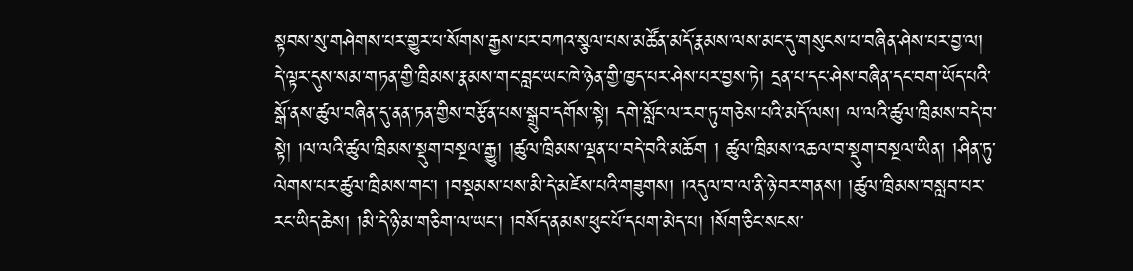སྟབས་སུ་གཤེགས་པར་གྱུར་པ་སོགས་རྒྱས་པར་བཀའ་སྩལ་པས་མཚོན་མདོ་རྣམས་ལས་མང་དུ་གསུངས་པ་བཞིན་ཤེས་པར་བྱ་ལ། དེ་ལྟར་དུས་སམ་གཏན་གྱི་ཁྲིམས་རྣམས་གང་བླང་ཡང་ཁེ་ཉེན་གྱི་ཁྱད་པར་ཤེས་པར་བྱས་ཏེ། དྲན་པ་དང་ཤེས་བཞིན་དང་བག་ཡོད་པའི་སྒོ་ནས་ཚུལ་བཞིན་དུ་ནན་ཏན་གྱིས་བརྩོན་པས་སྒྲུབ་དགོས་སྟེ། དགེ་སློང་ལ་རབ་ཏུ་གཅེས་པའི་མདོ་ལས། ལ་ལའི་ཚུལ་ཁྲིམས་བདེ་བ་སྟེ། །ལ་ལའི་ཚུལ་ཁྲིམས་སྡུག་བསྔལ་རྒྱུ། །ཚུལ་ཁྲིམས་ལྡན་པ་བདེ་བའི་མཆོག ། ཚུལ་ཁྲིམས་འཆལ་བ་སྡུག་བསྔལ་ཡིན། །ཤིན་ཏུ་ལེགས་པར་ཚུལ་ཁྲིམས་གང་། །བསྡམས་པས་མི་དེ་མཛེས་པའི་གཟུགས། །འདུལ་བ་ལ་ནི་ཉེ་བར་གནས། །ཚུལ་ཁྲིམས་བསླབ་པར་རང་ཡིད་ཆེས། །མི་དེ་ཉི་མ་གཅིག་ལ་ཡང་། །བསོད་ནམས་ཕུང་པོ་དཔག་མེད་པ། །སོག་ཅིང་སངས་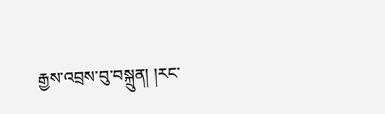རྒྱས་འབྲས་བུ་བསྐྲུན། །རང་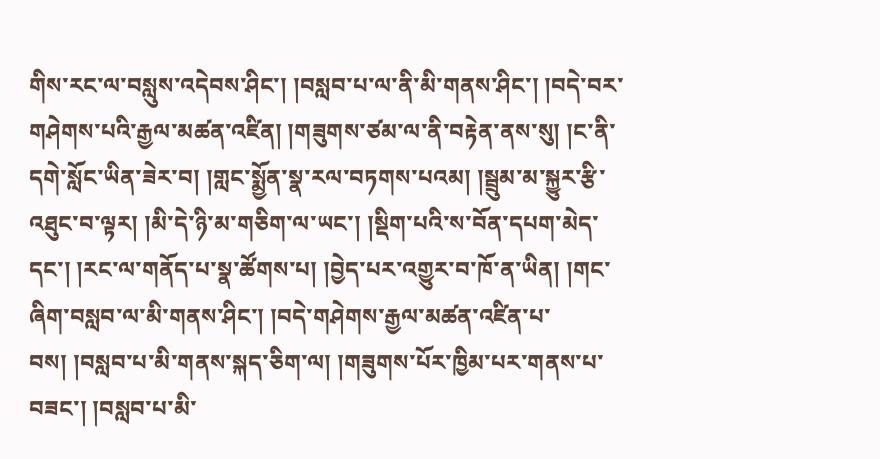གིས་རང་ལ་བསླུས་འདེབས་ཤིང་། །བསླབ་པ་ལ་ནི་མི་གནས་ཤིང་། །བདེ་བར་གཤེགས་པའི་རྒྱལ་མཚན་འཛིན། །གཟུགས་ཙམ་ལ་ནི་བརྟེན་ནས་སུ། །ང་ནི་དགེ་སློང་ཡིན་ཟེར་བ། །གླང་སྨྱོན་སྣ་རལ་བཏགས་པའམ། །སྦྲུམ་མ་སྐྱུར་རྩི་འཐུང་བ་ལྟར། །མི་དེ་ཉི་མ་གཅིག་ལ་ཡང་། །སྡིག་པའི་ས་བོན་དཔག་མེད་དང་། །རང་ལ་གནོད་པ་སྣ་ཚོགས་པ། །བྱེད་པར་འགྱུར་བ་ཁོ་ན་ཡིན། །གང་ཞིག་བསླབ་ལ་མི་གནས་ཤིང་། །བདེ་གཤེགས་རྒྱལ་མཚན་འཛིན་པ་བས། །བསླབ་པ་མི་གནས་སྐད་ཅིག་ལ། །གཟུགས་པོར་ཁྱིམ་པར་གནས་པ་བཟང་། །བསླབ་པ་མི་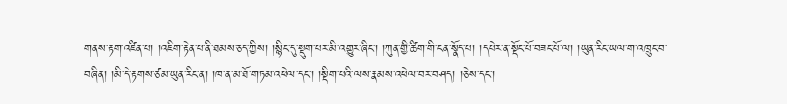གནས་རྟག་འཛིན་པ། །འཇིག་རྟེན་པ་ནི་ཐམས་ཅད་ཀྱིས། །སྙིང་དུ་སྡུག་པར་མི་འགྱུར་ཞིང་། །ཀུན་གྱི་ཚིག་གི་ངན་སྣོད་པ། །དཔེར་ན་སྡོང་པོ་བཟང་པོ་ལ། །ཡུན་རིང་ཡལ་ག་འཁྲུང་བ་བཞིན། །མི་དེ་རྟགས་ཙམ་ཡུན་རིང་ན། །ཁ་ན་མ་ཐོ་གཏམ་འཕེལ་དང་། །སྡིག་པའི་ལས་རྣམས་འཕེལ་བར་བཤད། །ཅེས་དང་།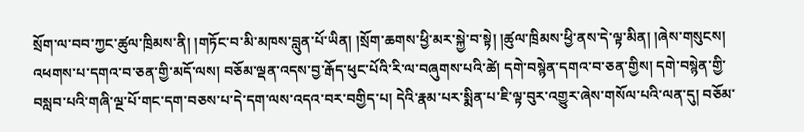སྲོག་ལ་བབ་ཀྱང་ཚུལ་ཁྲིམས་ནི། །གཏོང་བ་མི་མཁས་བླུན་པོ་ཡིན། །སྲོག་ཆགས་ཕྱི་མར་སྐྱེ་བ་སྟེ། །ཚུལ་ཁྲིམས་ཕྱི་ནས་དེ་ལྟ་མིན། །ཞེས་གསུངས། འཕགས་པ་དགའ་བ་ཅན་གྱི་མདོ་ལས། བཅོམ་ལྡན་འདས་བྱ་རྒོད་ཕུང་པོའི་རི་ལ་བཞུགས་པའི་ཚེ། དགེ་བསྙེན་དགའ་བ་ཅན་གྱིས། དགེ་བསྙེན་གྱི་བསླབ་པའི་གཞི་ལྔ་པོ་གང་དག་བཅས་པ་དེ་དག་ལས་འདའ་བར་བགྱིད་པ། དེའི་རྣམ་པར་སྨིན་པ་ཇི་ལྟ་བུར་འགྱུར་ཞེས་གསོལ་པའི་ལན་དུ། བཅོམ་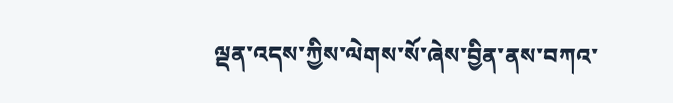ལྡན་འདས་ཀྱིས་ལེགས་སོ་ཞེས་བྱིན་ནས་བཀའ་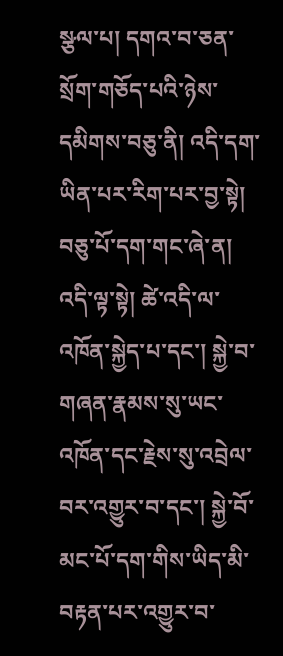སྩལ་པ། དགའ་བ་ཅན་སྲོག་གཅོད་པའི་ཉེས་དམིགས་བཅུ་ནི། འདི་དག་ཡིན་པར་རིག་པར་བྱ་སྟེ། བཅུ་པོ་དག་གང་ཞེ་ན། འདི་ལྟ་སྟེ། ཚེ་འདི་ལ་འཁོན་སྐྱེད་པ་དང་། སྐྱེ་བ་གཞན་རྣམས་སུ་ཡང་འཁོན་དང་རྗེས་སུ་འབྲེལ་བར་འགྱུར་བ་དང་། སྐྱེ་བོ་མང་པོ་དག་གིས་ཡིད་མི་བརྟན་པར་འགྱུར་བ་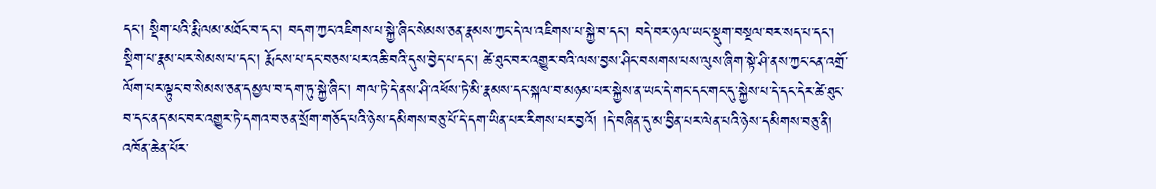དང་། སྡིག་པའི་རྨི་ལམ་མཐོང་བ་དང་། བདག་ཀྱང་འཇིགས་པ་སྐྱེ་ཞིང་སེམས་ཅན་རྣམས་ཀྱང་དེ་ལ་འཇིགས་པ་སྐྱེ་བ་དང་། བདེ་བར་ཉལ་ཡང་སྡུག་བསྔལ་བར་སད་པ་དང་། སྡིག་པ་རྣམ་པར་སེམས་པ་དང་། རྨོངས་པ་དང་བཅས་པར་འཆི་བའི་དུས་བྱེད་པ་དང་། ཚེ་ཐུང་བར་འགྱུར་བའི་ལས་བྱས་ཤིང་བསགས་པས་ལུས་ཞིག་སྟེ་ཤི་ནས་ཀྱང་ངན་འགྲོ་ལོག་པར་ལྟུང་བ་སེམས་ཅན་དམྱལ་བ་དག་ཏུ་སྐྱེ་ཞིང་། གལ་ཏེ་དེ་ནས་ཤི་འཕོས་ཏེ་མི་རྣམས་དང་སྐལ་བ་མཉམ་པར་སྐྱེས་ན་ཡང་དེ་གང་དང་གང་དུ་སྐྱེས་པ་དེ་དང་དེར་ཚེ་ཐུང་བ་དང་ནད་མང་བར་འགྱུར་ཏེ་དགའ་བ་ཅན་སྲོག་གཅོད་པའི་ཉེས་དམིགས་བཅུ་པོ་དེ་དག་ཡིན་པར་རིགས་པར་བྱའོ། །དེ་བཞིན་དུ་མ་བྱིན་པར་ལེན་པའི་ཉེས་དམིགས་བཅུ་ནི། འཁོན་ཆེན་པོར་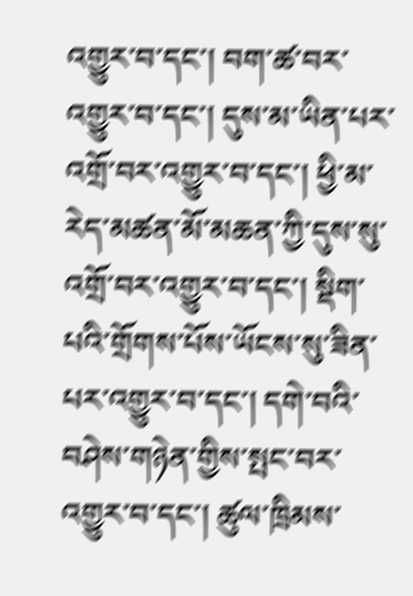འགྱུར་བ་དང་། བག་ཚ་བར་འགྱུར་བ་དང་། དུས་མ་ཡིན་པར་འགྲོ་བར་འགྱུར་བ་དང་། ཕྱི་མ་རེད་མཚན་མོ་མཆན་ཀྱི་དུས་སུ་འགྲོ་བར་འགྱུར་བ་དང་། སྡིག་པའི་གྲོགས་པོས་ཡོངས་སུ་ཟིན་པར་འགྱུར་བ་དང་། དགེ་བའི་བཤེས་གཉེན་གྱིས་སྤང་བར་འགྱུར་བ་དང་། ཚུལ་ཁྲིམས་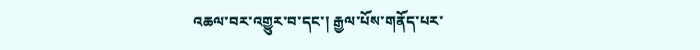འཆལ་བར་འགྱུར་བ་དང་། རྒྱལ་པོས་གནོད་པར་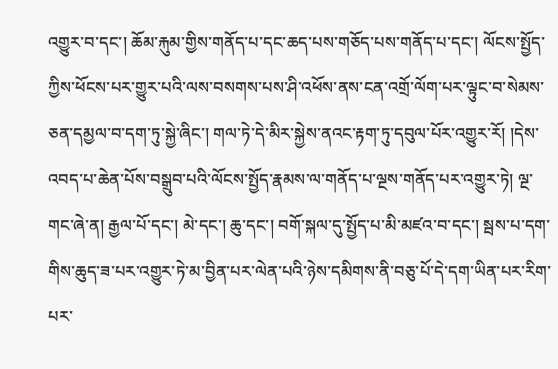འགྱུར་བ་དང་། ཆོམ་རྐུམ་གྱིས་གནོད་པ་དང་ཆད་པས་གཅོད་པས་གནོད་པ་དང་། ལོངས་སྤྱོད་ཀྱིས་ཕོངས་པར་གྱུར་པའི་ལས་བསགས་པས་ཤི་འཕོས་ནས་ངན་འགྲོ་ལོག་པར་ལྟུང་བ་སེམས་ཅན་དམྱལ་བ་དག་ཏུ་སྐྱེ་ཞིང་། གལ་ཏེ་དེ་མིར་སྐྱེས་ནའང་རྟག་ཏུ་དབུལ་པོར་འགྱུར་རོ། །དེས་འབད་པ་ཆེན་པོས་བསྒྲུབ་པའི་ལོངས་སྤྱོད་རྣམས་ལ་གནོད་པ་ལྔས་གནོད་པར་འགྱུར་ཏེ། ལྔ་གང་ཞེ་ན། རྒྱལ་པོ་དང་། མེ་དང་། ཆུ་དང་། བགོ་སྐལ་དུ་སྤྱོད་པ་མི་མཛའ་བ་དང་། སྦས་པ་དག་གིས་ཆུད་ཟ་པར་འགྱུར་ཏེ་མ་བྱིན་པར་ལེན་པའི་ཉེས་དམིགས་ནི་བཅུ་པོ་དེ་དག་ཡིན་པར་རིག་པར་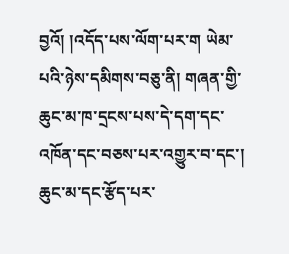བྱའོ། །འདོད་པས་ལོག་པར་ག ཡེམ་པའི་ཉེས་དམིགས་བཅུ་ནི། གཞན་གྱི་ཆུང་མ་ཁ་དྲངས་པས་དེ་དག་དང་འཁོན་དང་བཅས་པར་འགྱུར་བ་དང་། ཆུང་མ་དང་རྩོད་པར་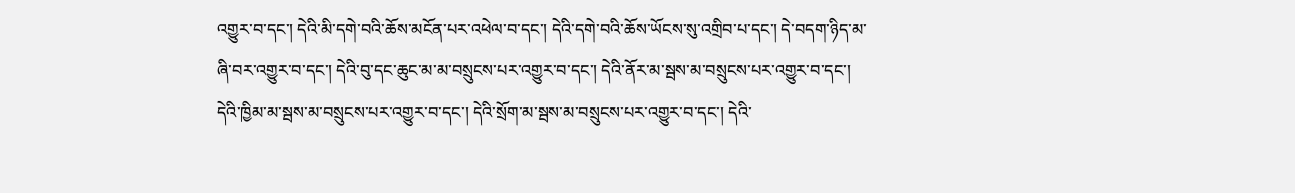འགྱུར་བ་དང་། དེའི་མི་དགེ་བའི་ཆོས་མངོན་པར་འཕེལ་བ་དང་། དེའི་དགེ་བའི་ཆོས་ཡོངས་སུ་འགྲིབ་པ་དང་། དེ་བདག་ཉིད་མ་ཞི་བར་འགྱུར་བ་དང་། དེའི་བུ་དང་ཆུང་མ་མ་བསྲུངས་པར་འགྱུར་བ་དང་། དེའི་ནོར་མ་སྦས་མ་བསྲུངས་པར་འགྱུར་བ་དང་། དེའི་ཁྱིམ་མ་སྦས་མ་བསྲུངས་པར་འགྱུར་བ་དང་། དེའི་སྲོག་མ་སྦས་མ་བསྲུངས་པར་འགྱུར་བ་དང་། དེའི་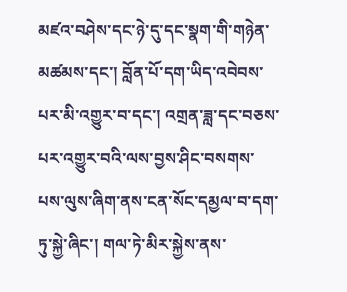མཛའ་བཤེས་དང་ཉེ་དུ་དང་སྣག་གི་གཉེན་མཚམས་དང་། བློན་པོ་དག་ཡིད་འབེབས་པར་མི་འགྱུར་བ་དང་། འགྲན་ཟླ་དང་བཅས་པར་འགྱུར་བའི་ལས་བྱས་ཤིང་བསགས་པས་ལུས་ཞིག་ནས་ངན་སོང་དམྱལ་བ་དག་ཏུ་སྐྱེ་ཞིང་། གལ་ཏེ་མིར་སྐྱེས་ནས་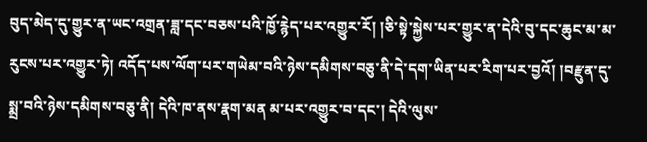བུད་མེད་དུ་གྱུར་ན་ཡང་འགྲན་ཟླ་དང་བཅས་པའི་ཁྱོ་རྙེད་པར་འགྱུར་རོ། །ཅི་སྟེ་སྐྱེས་པར་གྱུར་ན་དེའི་བུ་དང་ཆུང་མ་མ་རུངས་པར་འགྱུར་ཏེ། འདོད་པས་ལོག་པར་གཡེམ་བའི་ཉེས་དམིགས་བཅུ་ནི་དེ་དག་ཡིན་པར་རིག་པར་བྱའོ། །བརྫུན་དུ་སྨྲ་བའི་ཉེས་དམིགས་བཅུ་ནི། དེའི་ཁ་ནས་རྣག་མན མ་པར་འགྱུར་བ་དང་། དེའི་ལུས་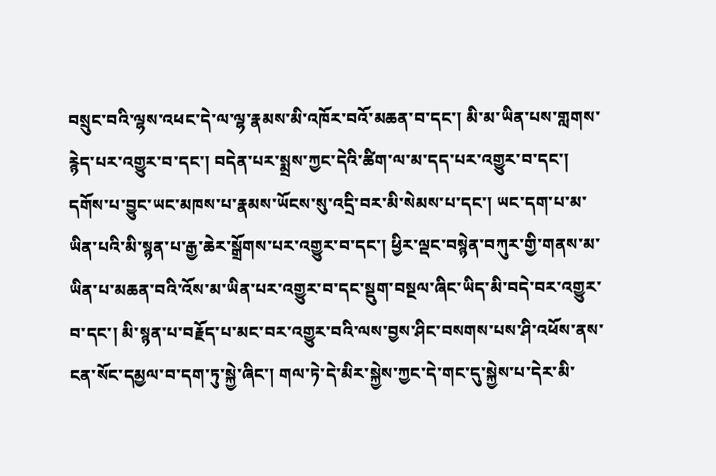བསྲུང་བའི་ལྷས་འཕང་དེ་ལ་ལྷ་རྣམས་མི་འཁོར་བའོ་མཆན་བ་དང་། མི་མ་ཡིན་པས་གླགས་རྙེད་པར་འགྱུར་བ་དང་། བདེན་པར་སྨྲས་ཀྱང་དེའི་ཚིག་ལ་མ་དད་པར་འགྱུར་བ་དང་། དགོས་པ་བྱུང་ཡང་མཁས་པ་རྣམས་ཡོངས་སུ་འདྲི་བར་མི་སེམས་པ་དང་། ཡང་དག་པ་མ་ཡིན་པའི་མི་སྙན་པ་རྒྱ་ཆེར་སྒྲོགས་པར་འགྱུར་བ་དང་། ཕྱིར་ལྡང་བསྙེན་བཀུར་གྱི་གནས་མ་ཡིན་པ་མཆན་བའི་འོས་མ་ཡིན་པར་འགྱུར་བ་དང་སྡུག་བསྔལ་ཞིང་ཡིད་མི་བདེ་བར་འགྱུར་བ་དང་། མི་སྙན་པ་བརྗོད་པ་མང་བར་འགྱུར་བའི་ལས་བྱས་ཤིང་བསགས་པས་ཤི་འཕོས་ནས་ངན་སོང་དམྱལ་བ་དག་ཏུ་སྐྱེ་ཞིང་། གལ་ཏེ་དེ་མིར་སྐྱེས་ཀྱང་དེ་གང་དུ་སྐྱེས་པ་དེར་མི་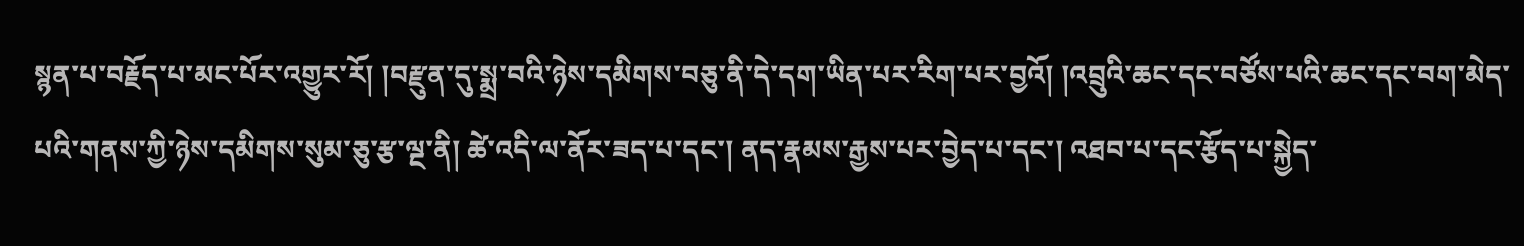སྙན་པ་བརྗོད་པ་མང་པོར་འགྱུར་རོ། །བརྫུན་དུ་སྨྲ་བའི་ཉེས་དམིགས་བཅུ་ནི་དེ་དག་ཡིན་པར་རིག་པར་བྱའོ། །འབྲུའི་ཆང་དང་བཙོས་པའི་ཆང་དང་བག་མེད་པའི་གནས་ཀྱི་ཉེས་དམིགས་སུམ་ཅུ་རྩ་ལྔ་ནི། ཚེ་འདི་ལ་ནོར་ཟད་པ་དང་། ནད་རྣམས་རྒྱས་པར་བྱེད་པ་དང་། འཐབ་པ་དང་རྩོད་པ་སྐྱེད་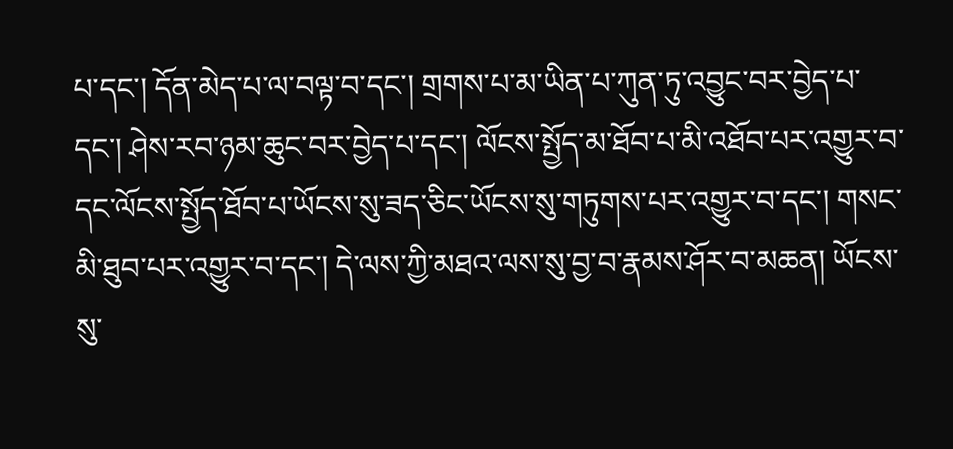པ་དང་། དོན་མེད་པ་ལ་བལྟ་བ་དང་། གྲགས་པ་མ་ཡིན་པ་ཀུན་ཏུ་འབྱུང་བར་བྱེད་པ་དང་། ཤེས་རབ་ཉམ་ཆུང་བར་བྱེད་པ་དང་། ལོངས་སྤྱོད་མ་ཐོབ་པ་མི་འཐོབ་པར་འགྱུར་བ་དང་ལོངས་སྤྱོད་ཐོབ་པ་ཡོངས་སུ་ཟད་ཅིང་ཡོངས་སུ་གཏུགས་པར་འགྱུར་བ་དང་། གསང་མི་ཐུབ་པར་འགྱུར་བ་དང་། དེ་ལས་ཀྱི་མཐའ་ལས་སུ་བྱ་བ་རྣམས་ཤོར་བ་མཆན། ཡོངས་སུ་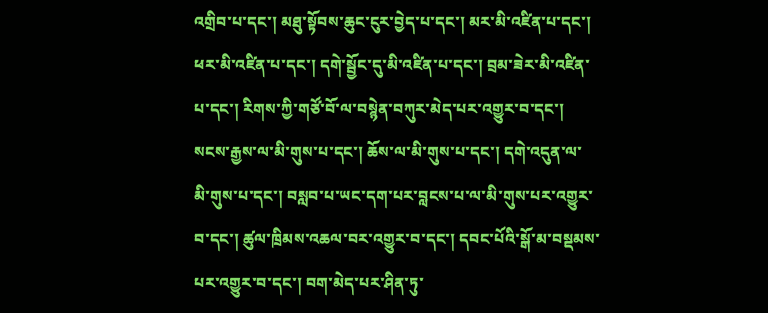འགྲིབ་པ་དང་། མཐུ་སྟོབས་ཆུང་ངུར་བྱེད་པ་དང་། མར་མི་འཛིན་པ་དང་། ཕར་མི་འཛིན་པ་དང་། དགེ་སྦྱོང་དུ་མི་འཛིན་པ་དང་། བྲམ་ཟེར་མི་འཛིན་པ་དང་། རིགས་ཀྱི་གཙོ་བོ་ལ་བསྙེན་བཀུར་མེད་པར་འགྱུར་བ་དང་། སངས་རྒྱས་ལ་མི་གུས་པ་དང་། ཆོས་ལ་མི་གུས་པ་དང་། དགེ་འདུན་ལ་མི་གུས་པ་དང་། བསླབ་པ་ཡང་དག་པར་བླངས་པ་ལ་མི་གུས་པར་འགྱུར་བ་དང་། ཚུལ་ཁྲིམས་འཆལ་བར་འགྱུར་བ་དང་། དབང་པོའི་སྒོ་མ་བསྡམས་པར་འགྱུར་བ་དང་། བག་མེད་པར་ཤིན་ཏུ་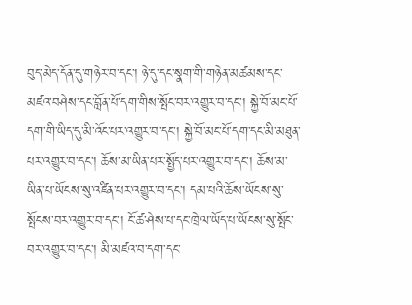བུད་མེད་དོན་དུ་གཉེར་བ་དང་། ཉེ་དུ་དང་སྣག་གི་གཉེན་མཚམས་དང་མཛའ་བཤེས་དང་བློན་པོ་དག་གིས་སྤོང་བར་འགྱུར་བ་དང་། སྐྱེ་བོ་མང་པོ་དག་གི་ཡིད་དུ་མི་འོང་པར་འགྱུར་བ་དང་། སྐྱེ་བོ་མང་པོ་དག་དང་མི་མཐུན་པར་འགྱུར་བ་དང་། ཆོས་མ་ཡིན་པར་སྤྱོད་པར་འགྱུར་བ་དང་། ཆོས་མ་ཡིན་པ་ཡོངས་སུ་འཛིན་པར་འགྱུར་བ་དང་། དམ་པའི་ཆོས་ཡོངས་སུ་སྤོངས་བར་འགྱུར་བ་དང་། ངོ་ཚ་ཤེས་པ་དང་ཁྲེལ་ཡོད་པ་ཡོངས་སུ་སྤོང་བར་འགྱུར་བ་དང་། མི་མཛའ་བ་དག་དང་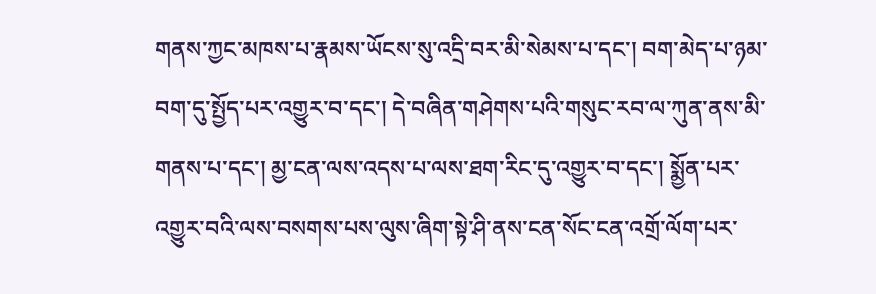གནས་ཀྱང་མཁས་པ་རྣམས་ཡོངས་སུ་འདྲི་བར་མི་སེམས་པ་དང་། བག་མེད་པ་ཉམ་བག་དུ་སྤྱོད་པར་འགྱུར་བ་དང་། དེ་བཞིན་གཤེགས་པའི་གསུང་རབ་ལ་ཀུན་ནས་མི་གནས་པ་དང་། མྱ་ངན་ལས་འདས་པ་ལས་ཐག་རིང་དུ་འགྱུར་བ་དང་། སྨྱོན་པར་འགྱུར་བའི་ལས་བསགས་པས་ལུས་ཞིག་སྟེ་ཤི་ནས་ངན་སོང་ངན་འགྲོ་ལོག་པར་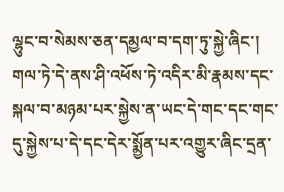ལྷུང་བ་སེམས་ཅན་དམྱལ་བ་དག་ཏུ་སྐྱེ་ཞིང་། གལ་ཏེ་དེ་ནས་ཤི་འཕོས་ཏེ་འདིར་མི་རྣམས་དང་སྐལ་བ་མཉམ་པར་སྐྱེས་ན་ཡང་དེ་གང་དང་གང་དུ་སྐྱེས་པ་དེ་དང་དེར་སྨྱོན་པར་འགྱུར་ཞིང་དྲན་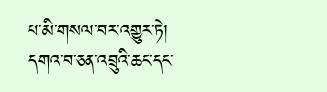པ་མི་གསལ་བར་འགྱུར་ཏེ། དགའ་བ་ཅན་འབྲུའི་ཆང་དང་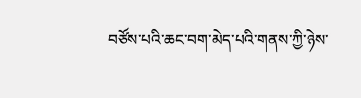བཙོས་པའི་ཆང་བག་མེད་པའི་གནས་ཀྱི་ཉེས་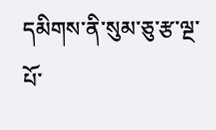དམིགས་ནི་སུམ་ཅུ་རྩ་ལྔ་པོ་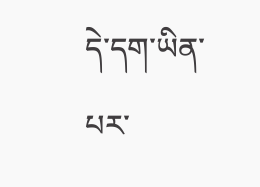དེ་དག་ཡིན་པར་